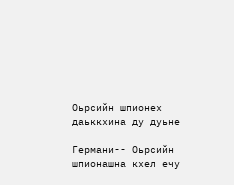Оьрсийн шпионех даьккхина ду дуьне

Германи-- Оьрсийн шпионашна кхел ечу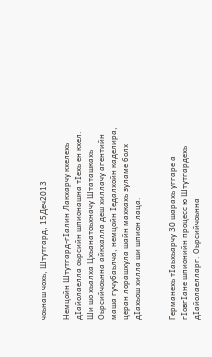чоьнаш чохь, Штутгард, 15Деч2013

Немцойн Штутгард-гIалин Лакхарчу кхелехь дIайолаелла оьрсийн шпионашна тIехь ен кхел. Ши шо хьалха Цхьанатоьхначу Штаташкахь Оьрсийчоьнна айкхалла деш хиллачу агентийн маша гучубаьлча, немцойн Iедалхойн каделира, церан лорашхула шайн махкахь зуламе болх дIахьош хилла ши шпион лаца.


Германехь тIаьхьарчу 30 шарахь уггаре а гIовгIане шпионийн процесс ю Штутгардехь дIайолаелларг. Оьрсийчоьнна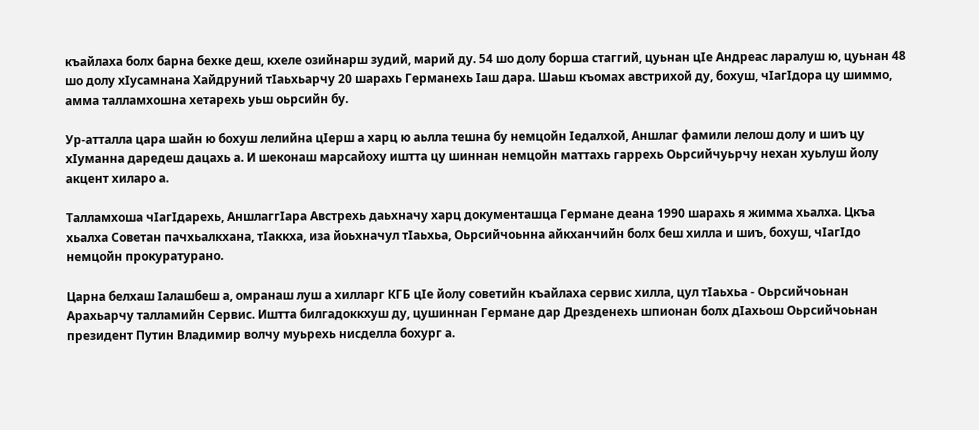къайлаха болх барна бехке деш, кхеле озийнарш зудий, марий ду. 54 шо долу борша стаггий, цуьнан цIе Андреас ларалуш ю, цуьнан 48 шо долу хIусамнана Хайдруний тIаьхьарчу 20 шарахь Германехь Iаш дара. Шаьш къомах австрихой ду, бохуш, чIагIдора цу шиммо, амма талламхошна хетарехь уьш оьрсийн бу.

Ур-атталла цара шайн ю бохуш лелийна цIерш а харц ю аьлла тешна бу немцойн Iедалхой, Аншлаг фамили лелош долу и шиъ цу хIуманна даредеш дацахь а. И шеконаш марсайоху иштта цу шиннан немцойн маттахь гаррехь Оьрсийчуьрчу нехан хуьлуш йолу акцент хиларо а.

Талламхоша чIагIдарехь, АншлаггIара Австрехь даьхначу харц документашца Германе деана 1990 шарахь я жимма хьалха. Цкъа хьалха Советан пачхьалкхана, тIаккха, иза йоьхначул тIаьхьа, Оьрсийчоьнна айкханчийн болх беш хилла и шиъ, бохуш, чIагIдо немцойн прокуратурано.

Царна белхаш Iалашбеш а, омранаш луш а хилларг КГБ цIе йолу советийн къайлаха сервис хилла, цул тIаьхьа - Оьрсийчоьнан Арахьарчу талламийн Сервис. Иштта билгадоккхуш ду, цушиннан Германе дар Дрезденехь шпионан болх дIахьош Оьрсийчоьнан президент Путин Владимир волчу муьрехь нисделла бохург а.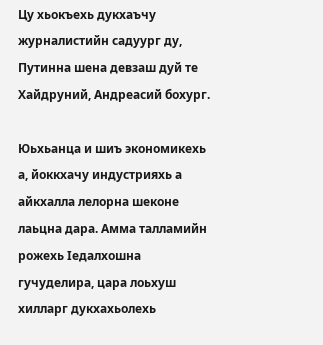Цу хьокъехь дукхаъчу журналистийн садуург ду, Путинна шена девзаш дуй те Хайдруний, Андреасий бохург.

Юьхьанца и шиъ экономикехь а, йоккхачу индустрияхь а айкхалла лелорна шеконе лаьцна дара. Амма талламийн рожехь Iедалхошна гучуделира, цара лоьхуш хилларг дукхахьолехь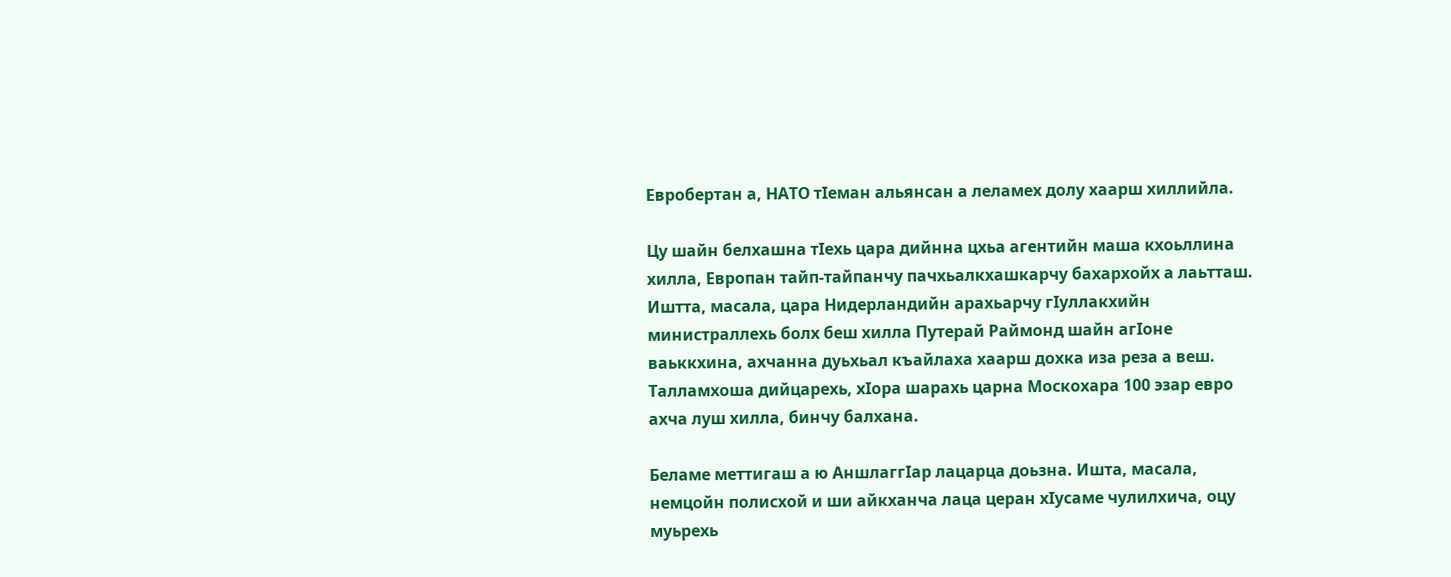Евробертан а, НАТО тIеман альянсан а леламех долу хаарш хиллийла.

Цу шайн белхашна тIехь цара дийнна цхьа агентийн маша кхоьллина хилла, Европан тайп-тайпанчу пачхьалкхашкарчу бахархойх а лаьтташ. Иштта, масала, цара Нидерландийн арахьарчу гIуллакхийн министраллехь болх беш хилла Путерай Раймонд шайн агIоне ваьккхина, ахчанна дуьхьал къайлаха хаарш дохка иза реза а веш. Талламхоша дийцарехь, хIора шарахь царна Москохара 100 эзар евро ахча луш хилла, бинчу балхана.

Беламе меттигаш а ю АншлаггIар лацарца доьзна. Ишта, масала, немцойн полисхой и ши айкханча лаца церан хIусаме чулилхича, оцу муьрехь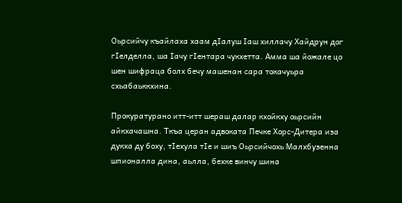Оьрсийчу къайлаха хаам дIалуш Iаш хиллачу Хайдрун дог гIелделла, ша Iачу гIентара чукхетта. Амма ша йожале цо шен шифраца болх бечу машенан сара токачуьра схьабаьккхина.

Прокуратурано итт-итт шераш далар кхойкху оьрсийн айкхачашна. Ткъа церан адвоката Печке Хорс-Дитера иза дукха ду боху, тIехула тIе и шиъ Оьрсийчохь Малхбузенна шпионалла дина, аьлла, бехке винчу шина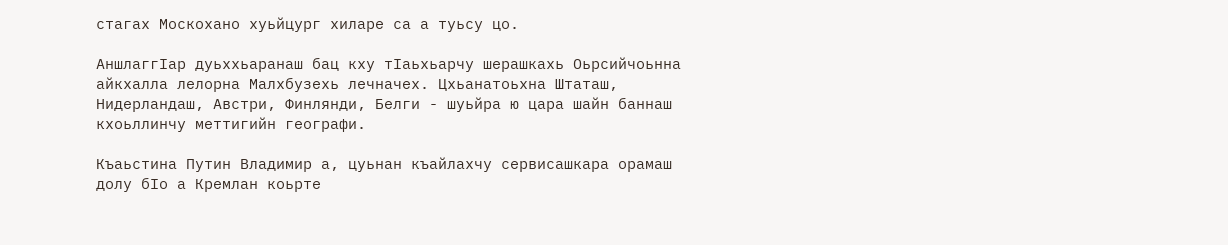стагах Москохано хуьйцург хиларе са а туьсу цо.

АншлаггIар дуьххьаранаш бац кху тIаьхьарчу шерашкахь Оьрсийчоьнна айкхалла лелорна Малхбузехь лечначех. Цхьанатоьхна Штаташ, Нидерландаш, Австри, Финлянди, Белги - шуьйра ю цара шайн баннаш кхоьллинчу меттигийн географи.

Къаьстина Путин Владимир а, цуьнан къайлахчу сервисашкара орамаш долу бIо а Кремлан коьрте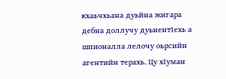кхаьчхьана дуьйна жигара дебна доллучу дуьнентIехь а шпионалла лелочу оьрсийн агентийн терахь. Цу хIуман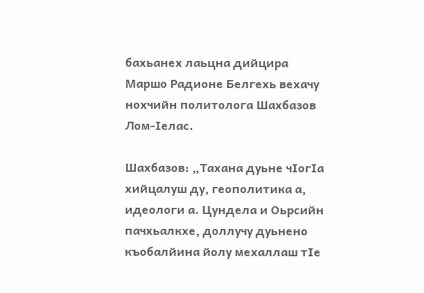бахьанех лаьцна дийцира Маршо Радионе Белгехь вехачу нохчийн политолога Шахбазов Лом-Iелас.

Шахбазов: „Тахана дуьне чIогIа хийцалуш ду, геополитика а, идеологи а. Цундела и Оьрсийн пачхьалкхе, доллучу дуьнено къобалйина йолу мехаллаш тIе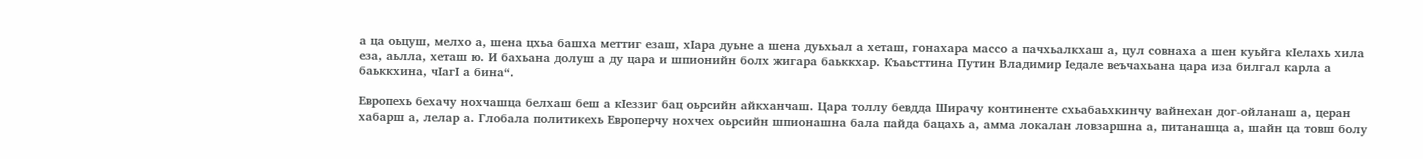а ца оьцуш, мелхо а, шена цхьа башха меттиг езаш, хIара дуьне а шена дуьхьал а хеташ, гонахара массо а пачхьалкхаш а, цул совнаха а шен куьйга кIелахь хила еза, аьлла, хеташ ю. И бахьана долуш а ду цара и шпионийн болх жигара баьккхар. Къаьсттина Путин Владимир Iедале веъчахьана цара иза билгал карла а баьккхина, чIагI а бина“.

Европехь бехачу нохчашца белхаш беш а кIеззиг бац оьрсийн айкханчаш. Цара толлу бевдда Ширачу континенте схьабаьхкинчу вайнехан дог-ойланаш а, церан хабарш а, лелар а. Глобала политикехь Европерчу нохчех оьрсийн шпионашна бала пайда бацахь а, амма локалан ловзаршна а, питанашца а, шайн ца товш болу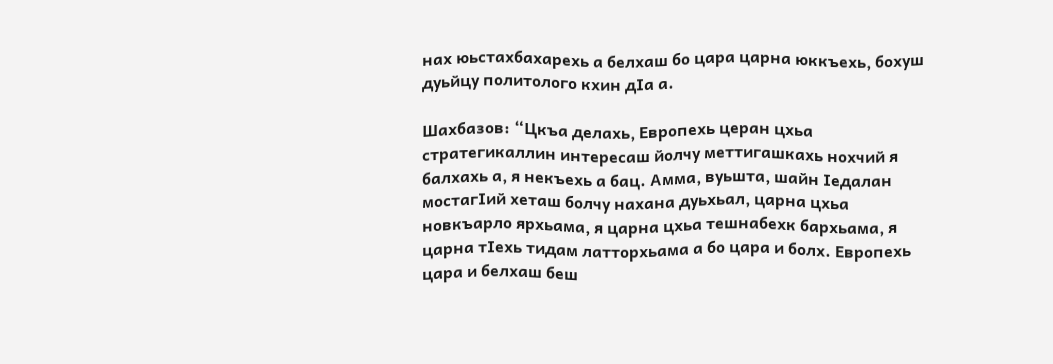нах юьстахбахарехь а белхаш бо цара царна юккъехь, бохуш дуьйцу политолого кхин дIа а.

Шахбазов: “Цкъа делахь, Европехь церан цхьа стратегикаллин интересаш йолчу меттигашкахь нохчий я балхахь а, я некъехь а бац. Амма, вуьшта, шайн Iедалан мостагIий хеташ болчу нахана дуьхьал, царна цхьа новкъарло ярхьама, я царна цхьа тешнабехк бархьама, я царна тIехь тидам латторхьама а бо цара и болх. Европехь цара и белхаш беш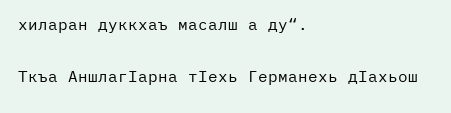хиларан дуккхаъ масалш а ду“.


Ткъа АншлагIарна тIехь Германехь дIахьош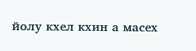йолу кхел кхин а масех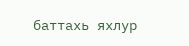баттахь яхлур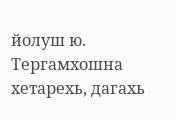йолуш ю. Тергамхошна хетарехь, дагахь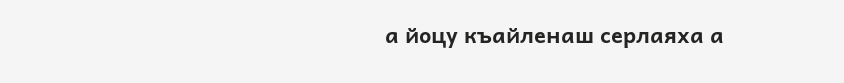а йоцу къайленаш серлаяха а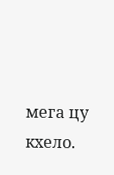мега цу кхело.